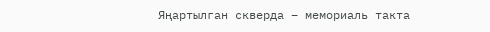Яңартылган скверда – мемориаль такта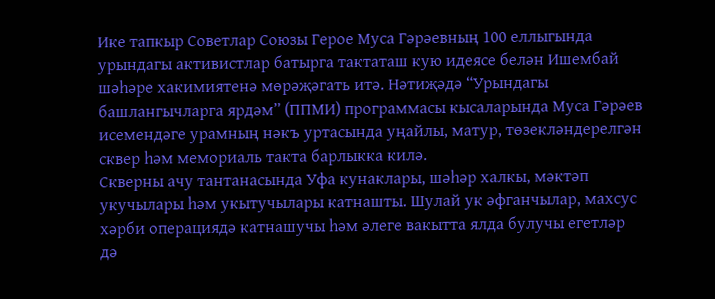Ике тапкыр Советлар Союзы Герое Муса Гәрәевның 100 еллыгында урындагы активистлар батырга тактаташ кую идеясе белән Ишембай шәһәре хакимиятенә мөрәҗәгать итә. Нәтиҗәдә “Урындагы башлангычларга ярдәм” (ППМИ) программасы кысаларында Муса Гәрәев исемендәге урамның нәкъ уртасында уңайлы, матур, төзекләндерелгән сквер һәм мемориаль такта барлыкка килә.
Скверны ачу тантанасында Уфа кунаклары, шәһәр халкы, мәктәп укучылары һәм укытучылары катнашты. Шулай ук әфганчылар, махсус хәрби операциядә катнашучы һәм әлеге вакытта ялда булучы егетләр дә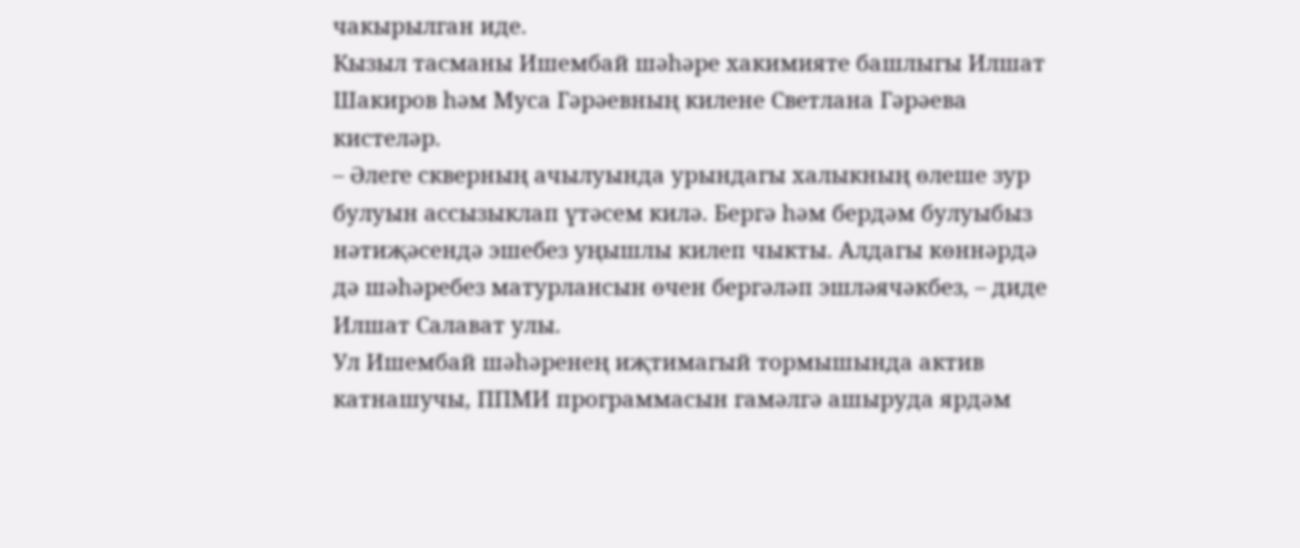чакырылган иде.
Кызыл тасманы Ишембай шәһәре хакимияте башлыгы Илшат Шакиров һәм Муса Гәрәевның килене Светлана Гәрәева кистеләр.
– Әлеге скверның ачылуында урындагы халыкның өлеше зур булуын ассызыклап үтәсем килә. Бергә һәм бердәм булуыбыз нәтиҗәсендә эшебез уңышлы килеп чыкты. Алдагы көннәрдә дә шәһәребез матурлансын өчен бергәләп эшләячәкбез, – диде Илшат Салават улы.
Ул Ишембай шәһәренең иҗтимагый тормышында актив катнашучы, ППМИ программасын гамәлгә ашыруда ярдәм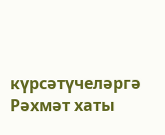күрсәтүчеләргә Рәхмәт хаты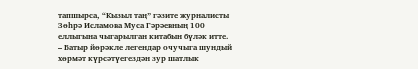тапшырса, “Кызыл таң” гәзите журналисты Зөһрә Исламова Муса Гәрәевның 100 еллыгына чыгарылган китабын бүләк итте.
– Батыр йөрәкле легендар очучыга шундый хөрмәт күрсәтүегездән зур шатлык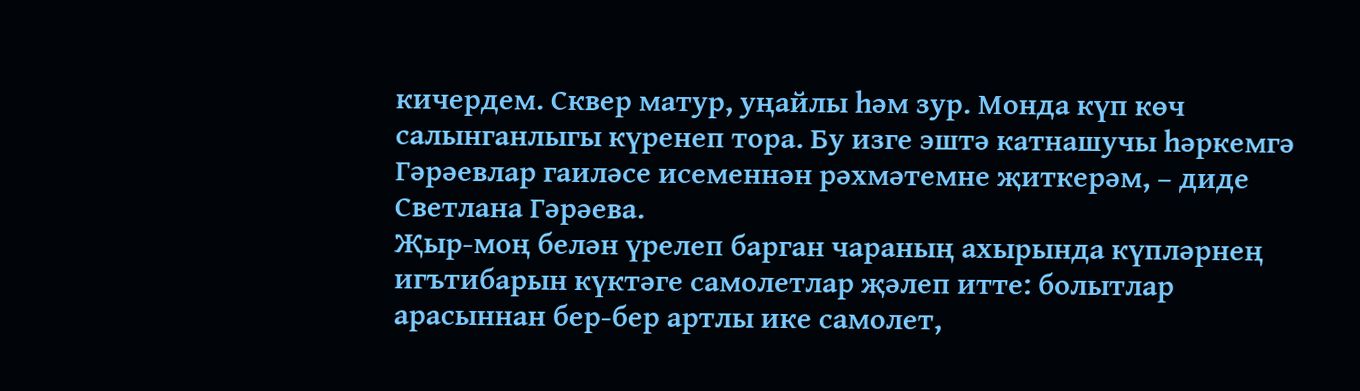кичердем. Сквер матур, уңайлы һәм зур. Монда күп көч салынганлыгы күренеп тора. Бу изге эштә катнашучы һәркемгә Гәрәевлар гаиләсе исеменнән рәхмәтемне җиткерәм, – диде Светлана Гәрәева.
Җыр-моң белән үрелеп барган чараның ахырында күпләрнең игътибарын күктәге самолетлар җәлеп итте: болытлар арасыннан бер-бер артлы ике самолет,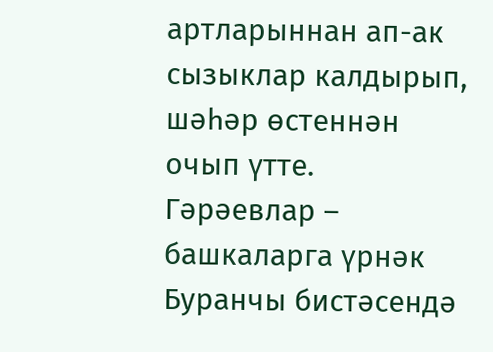артларыннан ап-ак сызыклар калдырып, шәһәр өстеннән очып үтте.
Гәрәевлар – башкаларга үрнәк
Буранчы бистәсендә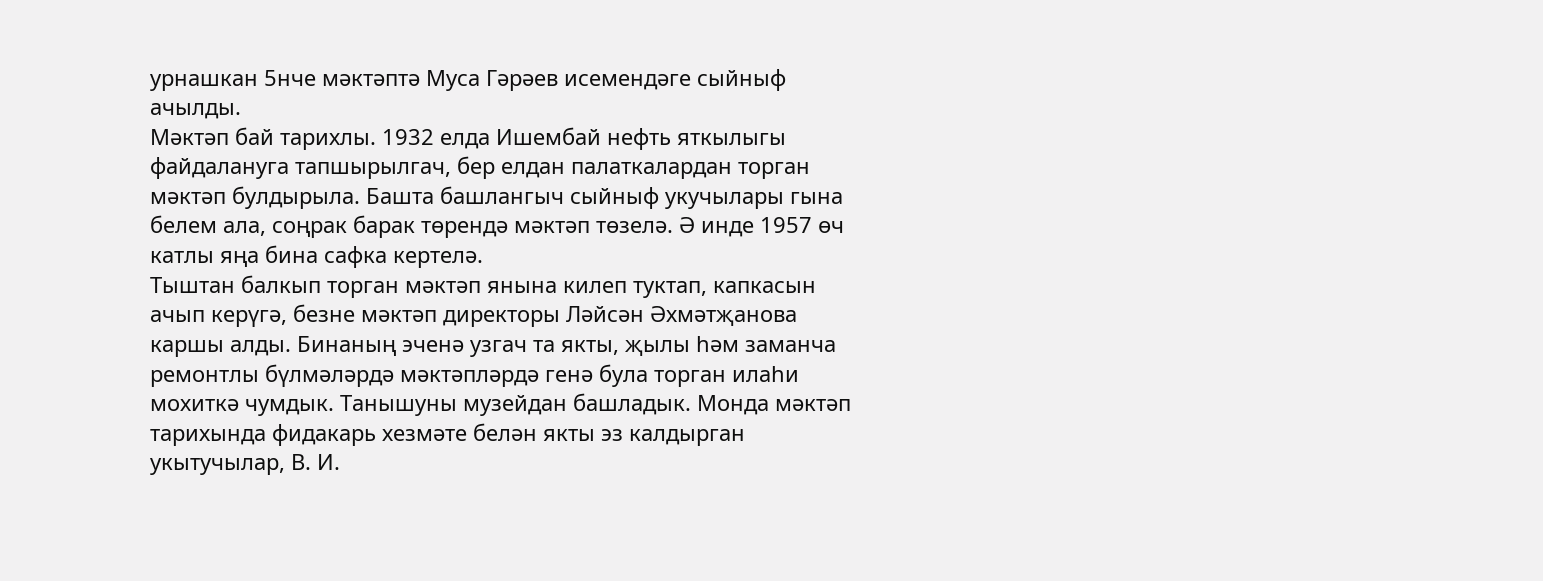урнашкан 5нче мәктәптә Муса Гәрәев исемендәге сыйныф ачылды.
Мәктәп бай тарихлы. 1932 елда Ишембай нефть яткылыгы файдалануга тапшырылгач, бер елдан палаткалардан торган мәктәп булдырыла. Башта башлангыч сыйныф укучылары гына белем ала, соңрак барак төрендә мәктәп төзелә. Ә инде 1957 өч катлы яңа бина сафка кертелә.
Тыштан балкып торган мәктәп янына килеп туктап, капкасын ачып керүгә, безне мәктәп директоры Ләйсән Әхмәтҗанова каршы алды. Бинаның эченә узгач та якты, җылы һәм заманча ремонтлы бүлмәләрдә мәктәпләрдә генә була торган илаһи мохиткә чумдык. Танышуны музейдан башладык. Монда мәктәп тарихында фидакарь хезмәте белән якты эз калдырган укытучылар, В. И.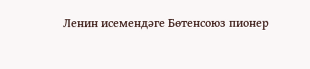Ленин исемендәге Бөтенсоюз пионер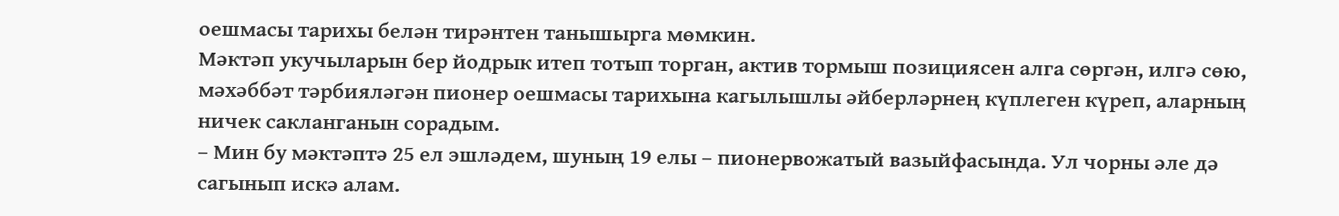оешмасы тарихы белән тирәнтен танышырга мөмкин.
Мәктәп укучыларын бер йодрык итеп тотып торган, актив тормыш позициясен алга сөргән, илгә сөю, мәхәббәт тәрбияләгән пионер оешмасы тарихына кагылышлы әйберләрнең күплеген күреп, аларның ничек сакланганын сорадым.
– Мин бу мәктәптә 25 ел эшләдем, шуның 19 елы – пионервожатый вазыйфасында. Ул чорны әле дә сагынып искә алам.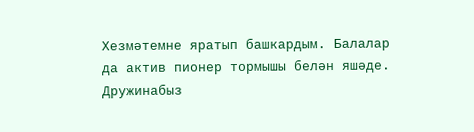Хезмәтемне яратып башкардым. Балалар да актив пионер тормышы белән яшәде. Дружинабыз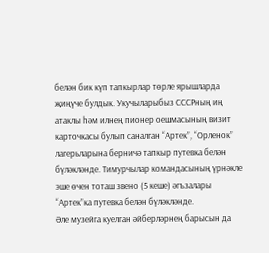белән бик күп тапкырлар төрле ярышларда җиңүче булдык. Укучыларыбыз СССРның иң атаклы һәм илнең пионер оешмасының визит карточкасы булып саналган “Артек”, “Орленок” лагерьларына берничә тапкыр путевка белән бүләкләнде. Тимурчылар командасының үрнәкле эше өчен тоташ звено (5 кеше) әгъзалары “Артек”ка путевка белән бүләкләнде.
Әле музейга куелган әйберләрнең барысын да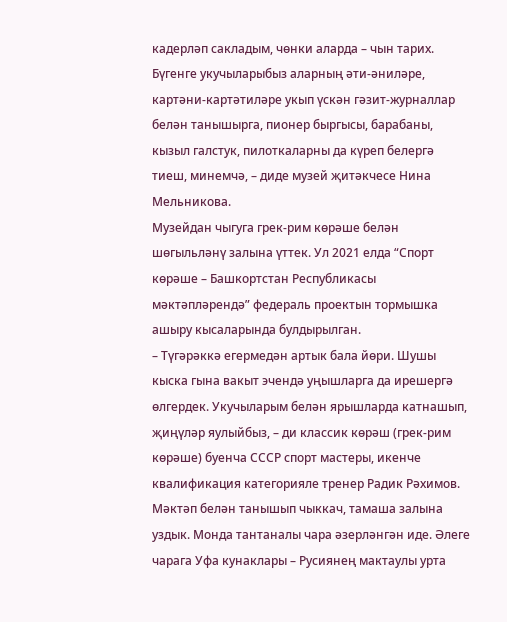кадерләп сакладым, чөнки аларда – чын тарих. Бүгенге укучыларыбыз аларның әти-әниләре, картәни-картәтиләре укып үскән гәзит-журналлар белән танышырга, пионер быргысы, барабаны, кызыл галстук, пилоткаларны да күреп белергә тиеш, минемчә, – диде музей җитәкчесе Нина Мельникова.
Музейдан чыгуга грек-рим көрәше белән шөгыльләнү залына үттек. Ул 2021 елда “Спорт көрәше – Башкортстан Республикасы мәктәпләрендә” федераль проектын тормышка ашыру кысаларында булдырылган.
– Түгәрәккә егермедән артык бала йөри. Шушы кыска гына вакыт эчендә уңышларга да ирешергә өлгердек. Укучыларым белән ярышларда катнашып, җиңүләр яулыйбыз, – ди классик көрәш (грек-рим көрәше) буенча СССР спорт мастеры, икенче квалификация категорияле тренер Радик Рәхимов.
Мәктәп белән танышып чыккач, тамаша залына уздык. Монда тантаналы чара әзерләнгән иде. Әлеге чарага Уфа кунаклары – Русиянең мактаулы урта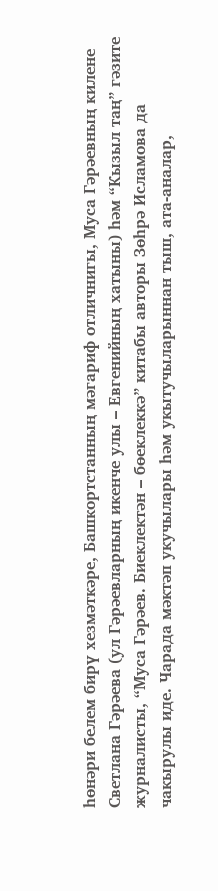һөнәри белем бирү хезмәткәре, Башкортстанның мәгариф отличнигы, Муса Гәрәевның килене Светлана Гәрәева (ул Гәрәевларның икенче улы – Евгенийның хатыны) һәм “Кызыл таң” гәзите журналисты, “Муса Гәрәев. Биеклектән – бөеклеккә” китабы авторы Зөһрә Исламова да чакырулы иде. Чарада мәктәп укучылары һәм укытучыларыннан тыш, ата-аналар,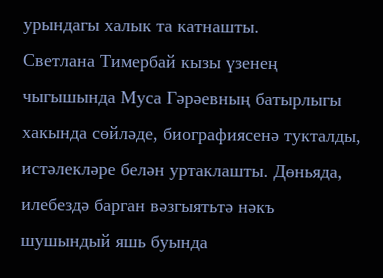урындагы халык та катнашты.
Светлана Тимербай кызы үзенең чыгышында Муса Гәрәевның батырлыгы хакында сөйләде, биографиясенә тукталды, истәлекләре белән уртаклашты. Дөньяда, илебездә барган вәзгыятьтә нәкъ шушындый яшь буында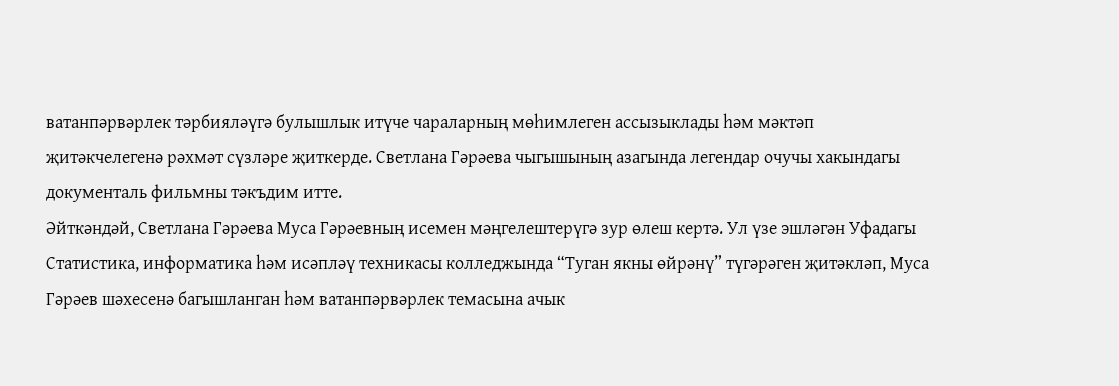ватанпәрвәрлек тәрбияләүгә булышлык итүче чараларның мөһимлеген ассызыклады һәм мәктәп җитәкчелегенә рәхмәт сүзләре җиткерде. Светлана Гәрәева чыгышының азагында легендар очучы хакындагы документаль фильмны тәкъдим итте.
Әйткәндәй, Светлана Гәрәева Муса Гәрәевның исемен мәңгелештерүгә зур өлеш кертә. Ул үзе эшләгән Уфадагы Статистика, информатика һәм исәпләү техникасы колледжында “Туган якны өйрәнү” түгәрәген җитәкләп, Муса Гәрәев шәхесенә багышланган һәм ватанпәрвәрлек темасына ачык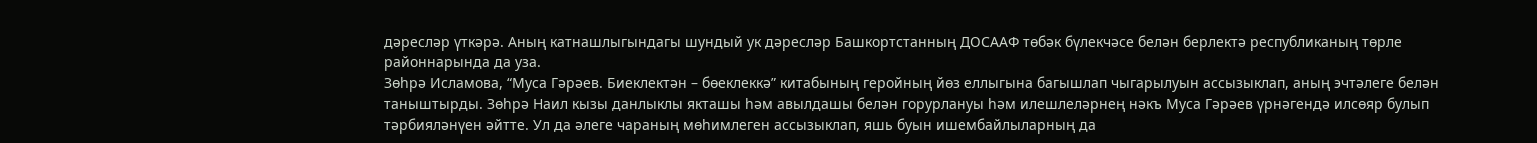дәресләр үткәрә. Аның катнашлыгындагы шундый ук дәресләр Башкортстанның ДОСААФ төбәк бүлекчәсе белән берлектә республиканың төрле районнарында да уза.
Зөһрә Исламова, “Муса Гәрәев. Биеклектән – бөеклеккә” китабының геройның йөз еллыгына багышлап чыгарылуын ассызыклап, аның эчтәлеге белән таныштырды. Зөһрә Наил кызы данлыклы якташы һәм авылдашы белән горурлануы һәм илешлеләрнең нәкъ Муса Гәрәев үрнәгендә илсөяр булып тәрбияләнүен әйтте. Ул да әлеге чараның мөһимлеген ассызыклап, яшь буын ишембайлыларның да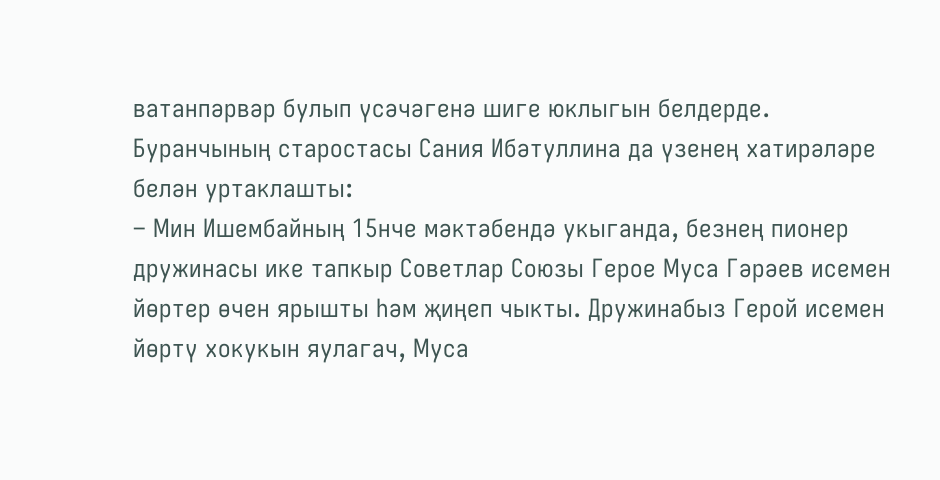ватанпәрвәр булып үсәчәгенә шиге юклыгын белдерде.
Буранчының старостасы Сания Ибәтуллина да үзенең хатирәләре белән уртаклашты:
– Мин Ишембайның 15нче мәктәбендә укыганда, безнең пионер дружинасы ике тапкыр Советлар Союзы Герое Муса Гәрәев исемен йөртер өчен ярышты һәм җиңеп чыкты. Дружинабыз Герой исемен йөртү хокукын яулагач, Муса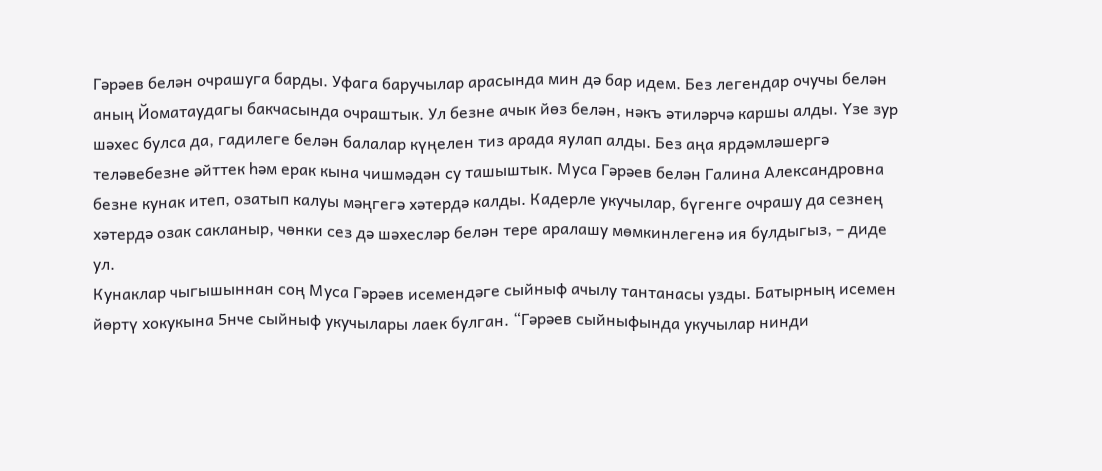Гәрәев белән очрашуга барды. Уфага баручылар арасында мин дә бар идем. Без легендар очучы белән аның Йоматаудагы бакчасында очраштык. Ул безне ачык йөз белән, нәкъ әтиләрчә каршы алды. Үзе зур шәхес булса да, гадилеге белән балалар күңелен тиз арада яулап алды. Без аңа ярдәмләшергә теләвебезне әйттек һәм ерак кына чишмәдән су ташыштык. Муса Гәрәев белән Галина Александровна безне кунак итеп, озатып калуы мәңгегә хәтердә калды. Кадерле укучылар, бүгенге очрашу да сезнең хәтердә озак сакланыр, чөнки сез дә шәхесләр белән тере аралашу мөмкинлегенә ия булдыгыз, – диде ул.
Кунаклар чыгышыннан соң Муса Гәрәев исемендәге сыйныф ачылу тантанасы узды. Батырның исемен йөртү хокукына 5нче сыйныф укучылары лаек булган. “Гәрәев сыйныфында укучылар нинди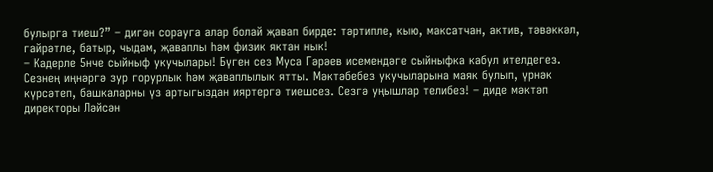булырга тиеш?” – дигән сорауга алар болай җавап бирде: тәртипле, кыю, максатчан, актив, тәвәккәл, гайрәтле, батыр, чыдам, җаваплы һәм физик яктан нык!
– Кадерле 5нче сыйныф укучылары! Бүген сез Муса Гәрәев исемендәге сыйныфка кабул ителдегез. Сезнең иңнәргә зур горурлык һәм җаваплылык ятты. Мәктәбебез укучыларына маяк булып, үрнәк күрсәтеп, башкаларны үз артыгыздан ияртергә тиешсез. Сезгә уңышлар телибез! – диде мәктәп директоры Ләйсән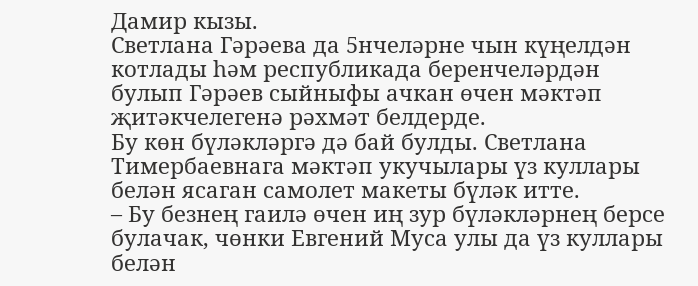Дамир кызы.
Светлана Гәрәева да 5нчеләрне чын күңелдән котлады һәм республикада беренчеләрдән булып Гәрәев сыйныфы ачкан өчен мәктәп җитәкчелегенә рәхмәт белдерде.
Бу көн бүләкләргә дә бай булды. Светлана Тимербаевнага мәктәп укучылары үз куллары белән ясаган самолет макеты бүләк итте.
– Бу безнең гаилә өчен иң зур бүләкләрнең берсе булачак, чөнки Евгений Муса улы да үз куллары белән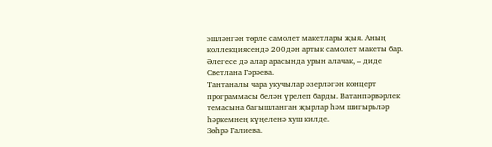эшләнгән төрле самолет макетлары җыя. Аның коллекциясендә 200дән артык самолет макеты бар. Әлегесе дә алар арасында урын алачак, – диде Светлана Гәрәева.
Тантаналы чара укучылар әзерләгән концерт программасы белән үрелеп барды. Ватанпәрвәрлек темасына багышланган җырлар һәм шигырьләр һәркемнең күңеленә хуш килде.
Зөһрә Галиева.